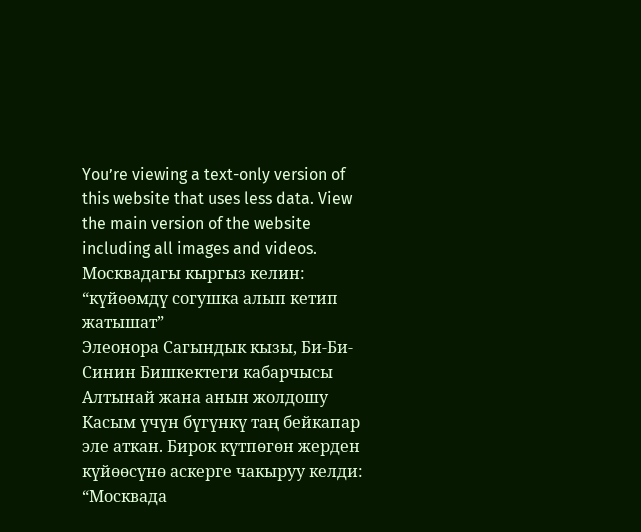You’re viewing a text-only version of this website that uses less data. View the main version of the website including all images and videos.
Москвадагы кыргыз келин: “күйөөмдү согушка алып кетип жатышат”
Элеонора Сагындык кызы, Би-Би-Синин Бишкектеги кабарчысы
Алтынай жана анын жолдошу Касым үчүн бүгүнкү таң бейкапар эле аткан. Бирок күтпөгөн жерден күйөөсүнө аскерге чакыруу келди:
“Москвада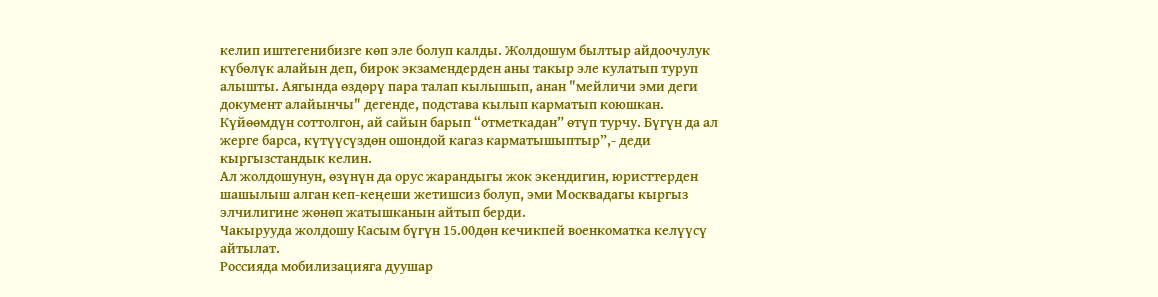келип иштегенибизге көп эле болуп калды. Жолдошум былтыр айдоочулук күбөлүк алайын деп, бирок экзамендерден аны такыр эле кулатып туруп алышты. Аягында өздөрү пара талап кылышып, анан "мейличи эми деги документ алайынчы" дегенде, подстава кылып карматып коюшкан. Күйөөмдүн соттолгон, ай сайын барып “отметкадан” өтүп турчу. Бүгүн да ал жерге барса, күтүүсүздөн ошондой кагаз карматышыптыр”,- деди кыргызстандык келин.
Ал жолдошунун, өзүнүн да орус жарандыгы жок экендигин, юристтерден шашылыш алган кеп-кеңеши жетишсиз болуп, эми Москвадагы кыргыз элчилигине жөнөп жатышканын айтып берди.
Чакырууда жолдошу Касым бүгүн 15.00дөн кечикпей военкоматка келүүсү айтылат.
Россияда мобилизацияга дуушар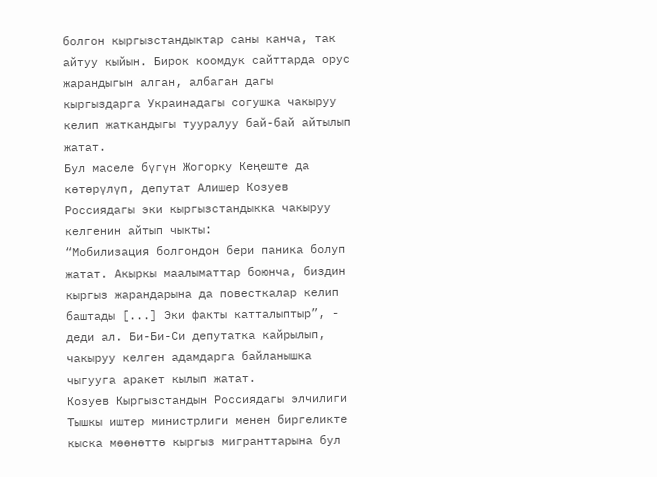болгон кыргызстандыктар саны канча, так айтуу кыйын. Бирок коомдук сайттарда орус жарандыгын алган, албаган дагы кыргыздарга Украинадагы согушка чакыруу келип жаткандыгы тууралуу бай-бай айтылып жатат.
Бул маселе бүгүн Жогорку Кеңеште да көтөрүлүп, депутат Алишер Козуев Россиядагы эки кыргызстандыкка чакыруу келгенин айтып чыкты:
“Мобилизация болгондон бери паника болуп жатат. Акыркы маалыматтар боюнча, биздин кыргыз жарандарына да повесткалар келип баштады [...] Эки факты катталыптыр”, - деди ал. Би-Би-Си депутатка кайрылып, чакыруу келген адамдарга байланышка чыгууга аракет кылып жатат.
Козуев Кыргызстандын Россиядагы элчилиги Тышкы иштер министрлиги менен биргеликте кыска мөөнөттө кыргыз мигранттарына бул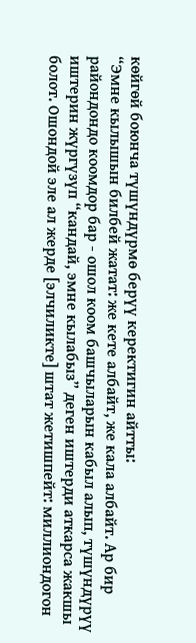көйгөй боюнча түшүндүрмө берүү керектигин айтты:
“Эмне кылышын билбей жатат: же кете албайт, же кала албайт. Ар бир райондондо коомдор бар - ошол коом башчыларын кабыл алып, түшүндүрүү иштерин жүргүзүп “кандай, эмне кылабыз” деген иштерди аткарса жакшы болот. Ошондой эле ал жерде [элчиликте] штат жетишпейт: миллиондогон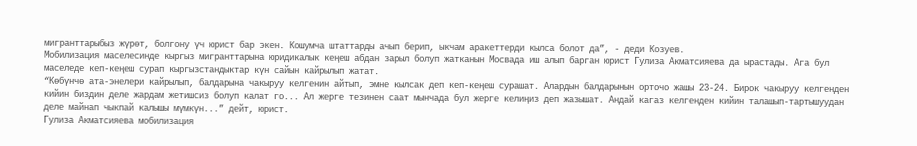мигранттарыбыз жүрөт, болгону үч юрист бар экен. Кошумча штаттарды ачып берип, ыкчам аракеттерди кылса болот да”, - деди Козуев.
Мобилизация маселесинде кыргыз мигранттарына юридикалык кеңеш абдан зарыл болуп жатканын Мосвада иш алып барган юрист Гулиза Акматсияева да ырастады. Ага бул маселеде кеп-кеңеш сурап кыргызстандыктар күн сайын кайрылып жатат.
“Көбүнчө ата-энелери кайрылып, балдарына чакыруу келгенин айтып, эмне кылсак деп кеп-кеңеш сурашат. Алардын балдарынын орточо жашы 23-24. Бирок чакыруу келгенден кийин биздин деле жардам жетишсиз болуп калат го... Ал жерге тезинен саат мынчада бул жерге келиңиз деп жазышат. Андай кагаз келгенден кийин талашып-тартышуудан деле майнап чыкпай калышы мүмкүн...” дейт, юрист.
Гулиза Акматсияева мобилизация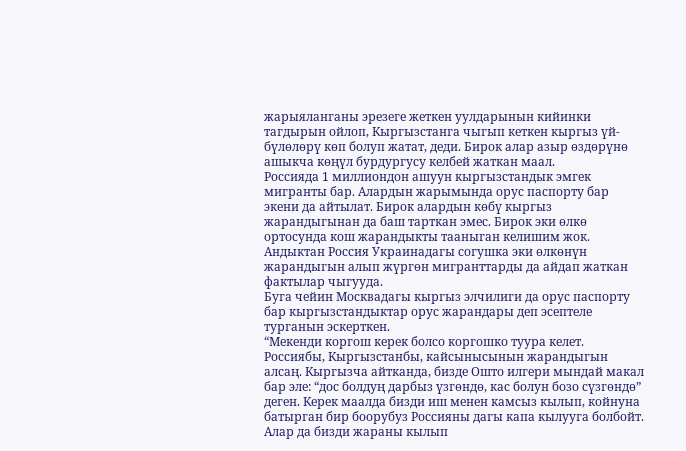жарыяланганы эрезеге жеткен уулдарынын кийинки тагдырын ойлоп, Кыргызстанга чыгып кеткен кыргыз үй-бүлөлөрү көп болуп жатат, деди. Бирок алар азыр өздөрүнө ашыкча көңүл бурдургусу келбей жаткан маал.
Россияда 1 миллиондон ашуун кыргызстандык эмгек мигранты бар. Алардын жарымында орус паспорту бар экени да айтылат. Бирок алардын көбү кыргыз жарандыгынан да баш тарткан эмес. Бирок эки өлкө ортосунда кош жарандыкты тааныган келишим жок. Андыктан Россия Украинадагы согушка эки өлкөнүн жарандыгын алып жүргөн мигранттарды да айдап жаткан фактылар чыгууда.
Буга чейин Москвадагы кыргыз элчилиги да орус паспорту бар кыргызстандыктар орус жарандары деп эсептеле турганын эскерткен.
“Мекенди коргош керек болсо коргошко туура келет. Россиябы, Кыргызстанбы, кайсынысынын жарандыгын алсаң. Кыргызча айтканда, бизде Ошто илгери мындай макал бар эле: “дос болдуң дарбыз үзгөндө, кас болун бозо сүзгөндө” деген. Керек маалда бизди иш менен камсыз кылып, койнуна батырган бир боорубуз Россияны дагы капа кылууга болбойт. Алар да бизди жараны кылып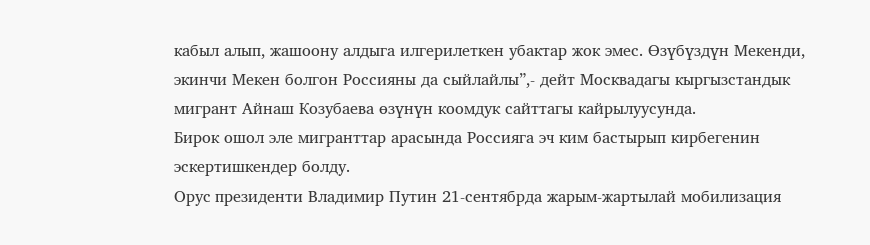кабыл алып, жашоону алдыга илгерилеткен убактар жок эмес. Өзүбүздүн Мекенди, экинчи Мекен болгон Россияны да сыйлайлы”,- дейт Москвадагы кыргызстандык мигрант Айнаш Козубаева өзүнүн коомдук сайттагы кайрылуусунда.
Бирок ошол эле мигранттар арасында Россияга эч ким бастырып кирбегенин эскертишкендер болду.
Оруc президенти Владимир Путин 21-сентябрда жарым-жартылай мобилизация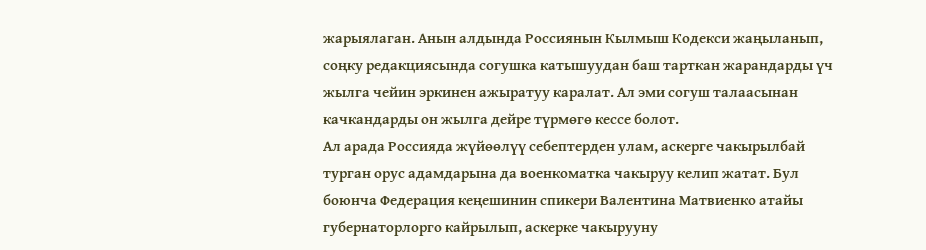жарыялаган. Анын алдында Россиянын Кылмыш Кодекси жаңыланып, соңку редакциясында согушка катышуудан баш тарткан жарандарды үч жылга чейин эркинен ажыратуу каралат. Ал эми согуш талаасынан качкандарды он жылга дейре түрмөгө кессе болот.
Ал арада Россияда жүйөөлүү себептерден улам, аскерге чакырылбай турган орус адамдарына да военкоматка чакыруу келип жатат. Бул боюнча Федерация кеңешинин спикери Валентина Матвиенко атайы губернаторлорго кайрылып, аскерке чакырууну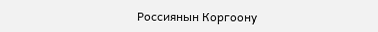Россиянын Коргоону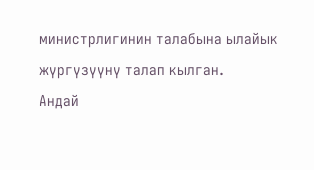министрлигинин талабына ылайык жүргүзүүнү талап кылган.
Андай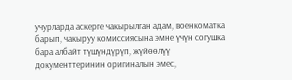учурларда аскерге чакырылган адам, военкоматка барып, чакыруу комиссиясына эмне үчүн согушка бара албайт түшүндүрүп, жүйөөлүү документтеринин оригиналын эмес,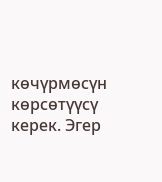көчүрмөсүн көрсөтүүсү керек. Эгер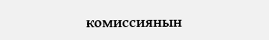комиссиянын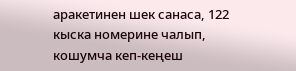аракетинен шек санаса, 122 кыска номерине чалып, кошумча кеп-кеңеш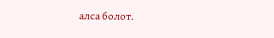алса болот.